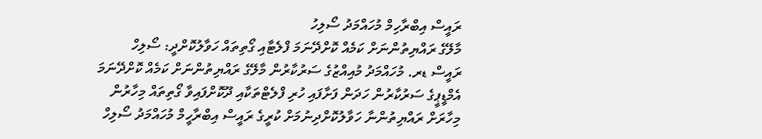ރައީސް އިބްރާހިމް މުހައްމަދު ސޯލިހު
މާލޭގެ ރައްޔިތުންނަށް ކަމެއް ކޮށްދޭނަމަ ފްލެޓާއި ގޯތިތައް ހަވާލުކޮށްދީ: ސޯލިހް
ރައީސް ޑރ. މުހައްމަދު މުއިއްޒުގެ ސަރުކާރުން މާލޭގެ ރައްޔިތުންނަށް ކަމެއް ކޮށްދޭނަމަ އެމްޑީޕީގެ ސަރުކާރުން ހަދަން ފަށާފައި ހުރި ފްލެޓްތަކާއި ދޫކޮށްފައިވާ ގޯތިތައް މިހާރުން މިހާރަށް ރައްޔިތުންނާ ހަވާލުކޮށްދިނުމަށް ކުރީގެ ރައީސް އިބްރާހީމް މުހައްމަދު ސޯލިހް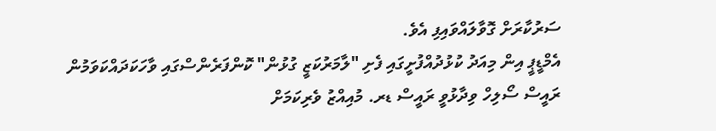ސަރުކާރަށް ގޮވާލައްވައިފި އެވެ.
އެމްޑީޕީ އިން މިއަދު ކުޅުދުއްފުށީގައި ފެށި "ލާމަރުކަޒީ ގުޅުން" ކޮންފަރެންސްގައި ވާހަކަދައްކަވަމުން ރައީސް ސޯލިހް ވިދާޅުވީ ރައީސް ޑރ. މުއިއްޒު ވެރިކަމަށް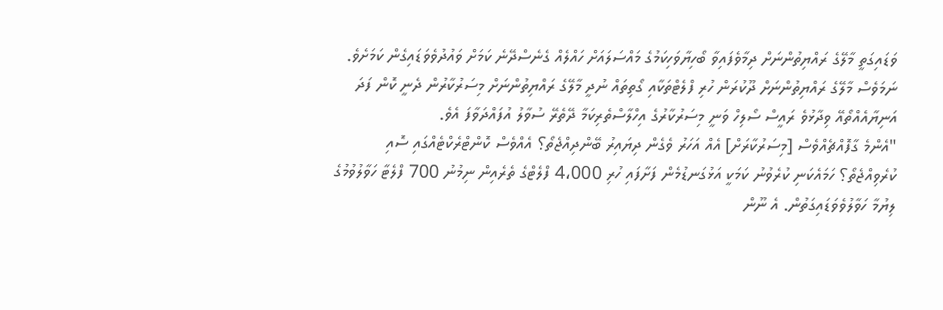ވަޑައިގަތީ މާލޭގެ ރައްޔިތުންނަށް ދިމާވެފައިވާ ބޯހިޔާވަހިކަމުގެ މައްސަލައަށް ހައްލެއް ގެނެސްދޭނެ ކަމަށް ވައުދުވެވަޑައިގެން ކަމަށެވެ. ނަމަވެސް މާލޭގެ ރައްޔިތުންނަށް ދޫކުރަން ހުރި ފްލެޓްތަކާއި ގޯތިތައް ނުދީ މާލޭގެ ރައްޔިތުންނަށް މިސަރުކާރުން ދެނީ ކޮން ފަދަ އަނިޔާއެއްތޯއޭ ވިދާޅުވެ ރައީސް ސޯލިހް ވަނީ މިސަރުކާރުގެ އިހްލާސްތެރިކަމާ ދޭތެރޭ ސުވާލު އުފައްދަވާފަ އެވެ.
"އެންމެ ގާފޮއްޗެއްވެސް [މިސަރުކާރަށް] އެއް އަހަރު ވެގެން ދިޔައިރު ބޭންދިއްޖެތޯ؟ އެއްވެސް ކޮންޓްރެކްޓެއްގައި ސޮއި ކުރެވިއްޖެތޯ؟ ހަމައެކަނި ކުރެވުނު ކަމަކީ އަޅުގަނޑުމެން ފަށާފައި ހުރި 4،000 ފްލެޓްގެ ތެރެއިން ނިމުނު 700 ފްލެޓާ ހަވާލުވުމުގެ ލިޔުމާ ހަވާލުވެވަޑައިގަތުން. އެ ނޫން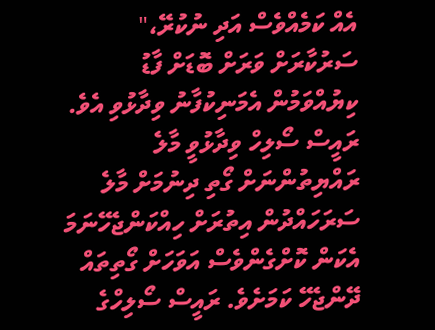އެއް ކަމެއްވެސް އަދި ނުކުރޭ،" ސަރުކާރަށް ވަރަށް ބޮޑަށް ފާޑު ކިޔުއްވަމުން އެމަނިކުފާނު ވިދާޅުވި އެވެ.
ރައީސް ސޯލިހް ވިދާޅުވީ މާލެ ރައްޔިތުންނަށް ގޯތި ދިނުމަށް މާލެ ސަރަހައްދުން އިތުރަށް ހިއްކަންޖެހޭނަމަ އެކަން ކޮށްގެންވެސް އަވަހަށް ގޯތިތައް ދޭންޖެހޭ ކަމަށެވެ. ރައީސް ސޯލިހްގެ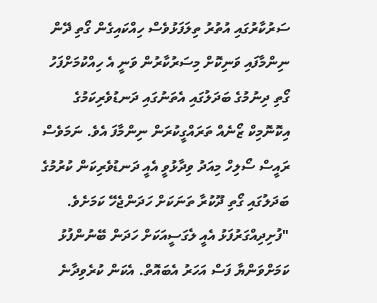ސަރުކާރުގައި އުތުރު ތިލަފަޅުވެސް ހިއްކައިގެން ގޯތި ދޭން ނިންމާފައި ވަނިކޮށް މިސަރުކާރުން ވަނީ އެ ހިއްކުމަށްފަހު ގޯތި ދިނުމުގެ ބަދަލުގައި އެތަނުގައި ދަނޑުވެރިކަމުގެ އިކޮނޮމިކް ޒޯނެއް ތަރައްގީކުރަން ނިންމާފަ އެވެ. ނަމަވެސް ރައީސް ސޯލިހް މިއަދު ވިދާޅުވީ އެއީ ދަނޑުވެރިކަން ކުރުމުގެ ބަދަލުގައި ގޯތި ދޫކުރާ ތަނަކަށް ހަދަންޖެހޭ ކަމަށެވެ.
"ފުށިދިއްގަރުފަޅު އެއީ ލެގަސީއަކަށް ހަދަން ބޭނުންފުޅު ކަމަށްވަންޔާ ފަސް އަހަރު އެބައޮތް. އެކަން ކުރެވިދާނެ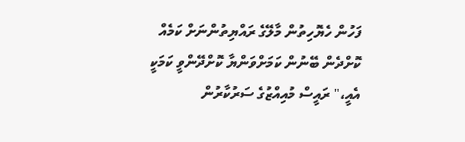ފަހުން ހެޔޮހިތުން މާލޭގެ ރައްޔިތުންނަށް ކަމެއް ކޮށްދެން ބޭނުން ކަމަށްވަންޔާ ކޮށްދޭންވީ ކަމަކީ އެއީ،" ރައީސް މުއިއްޒުގެ ސަރުކާރުން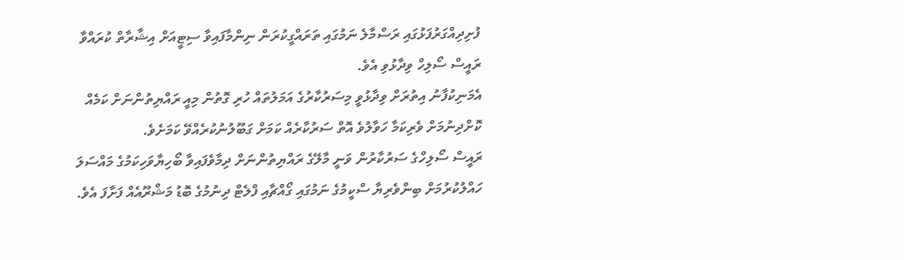ފުށިދިއްގަރުފަޅުގައި ރަސްމާލެ ނަމުގައި ތަރައްގީކުރަން ނިންމާފައިވާ ސިޓީއަށް އިޝާރާތް ކުރައްވާ ރައީސް ސޯލިހް ވިދާޅުވި އެވެ.
އެމަނިކުފާނު އިތުރަށް ވިދާޅުވީ މިސަރުކާރުގެ އަމަލުތައް ހުރި ގޮތުން މިއީ ރައްޔިތުންނަށް ކަމެއް ކޮށްދިނުމަށް ވެރިކަމާ ހަވާލުވެ އޮތް ސަރުކާރެއް ކަމަށް ގަބޫލުނުކުރެއްވޭ ކަމަށެވެ.
ރައީސް ސޯލިހްގެ ސަރުކާރުން ވަނީ މާލޭގެ ރައްޔިތުންނަށް ދިމާވެފައިވާ ބޯހިޔާވަހިކަމުގެ މައްސަލަ ހައްލުކުރުމަށް ބިންވެރިޔާ ސްކީމުގެ ނަމުގައި ގޯއްޗާއި ފްލެޓް ދިނުމުގެ ބޮޑު މަޝްރޫއެއް ފަށާފަ އެވެ.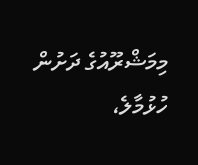މިމަޝްރޫއުގެ ދަށުން ހުޅުމާލެ،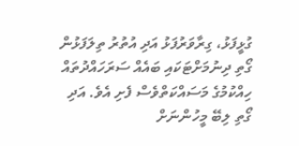ގުޅީފަޅު، ގިރާވަރުފަޅު އަދި އުތުރު ތިލަފަޅުން ގޯތި ދިނުމަށްޓަކައި ބައެއް ސަރަހައްދުތައް ހިއްކުމުގެ މަސައްކަތްވެސް ފެށި އެވެ. އަދި ގޯތި ލިބޭ މީހުންނަށް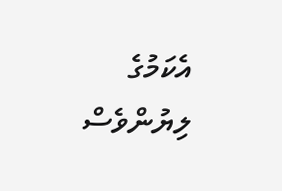އެކަމުގެ ލިޔުންވެސް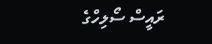ރައީސް ސޯލިހްގެ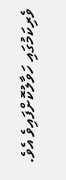ވެރިކަމުގައި ހަވާލުކޮށްފައިވެ އެވެ.